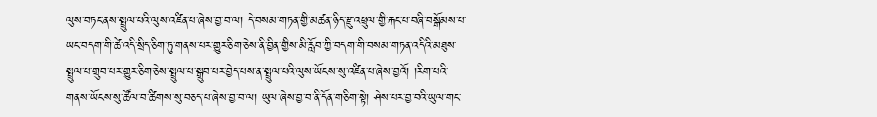ལུས་བཏང་ནས་སྤྲུལ་པའི་ལུས་འཛིན་པ་ཞེས་བྱ་བ་ལ། དེ་བསམ་གཏན་གྱི་མཚན་ཉིད་རྫུ་འཕྲུལ་གྱི་རྐང་པ་བཞི་བསྒོམས་པ་ཡང་བདག་གི་ཚེ་འདི་སྲིད་ཅིག་ཏུ་གནས་པར་གྱུར་ཅིག་ཅེས་ནི་བྱིན་གྱིས་མི་རློབ་ཀྱི་བདག་གི་བསམ་གཏན་འདིའི་མཐུས་སྤྲུལ་པ་གྲུབ་པར་གྱུར་ཅིག་ཅེས་སྤྲུལ་པ་སྒྲུབ་པར་བྱེད་པས་ན་སྤྲུལ་པའི་ལུས་ཡོངས་སུ་འཛིན་པ་ཞེས་བྱའོ། །རིག་པའི་གནས་ཡོངས་སུ་ཚོལ་བ་ཚིགས་སུ་བཅད་པ་ཞེས་བྱ་བ་ལ། ཡུལ་ཞེས་བྱ་བ་ནི་དོན་གཅིག་སྟེ། ཤེས་པར་བྱ་བའི་ཡུལ་གང་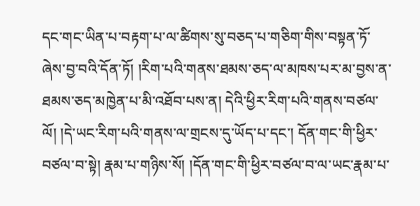དང་གང་ཡིན་པ་བརྟག་པ་ལ་ཚིགས་སུ་བཅད་པ་གཅིག་གིས་བསྟན་ཏོ་ཞེས་བྱ་བའི་དོན་ཏོ། །རིག་པའི་གནས་ཐམས་ཅད་ལ་མཁས་པར་མ་བྱས་ན་ཐམས་ཅད་མཁྱེན་པ་མི་འཐོབ་པས་ན། དེའི་ཕྱིར་རིག་པའི་གནས་བཙལ་ལོ། །དེ་ཡང་རིག་པའི་གནས་ལ་གྲངས་དུ་ཡོད་པ་དང་། དོན་གང་གི་ཕྱིར་བཙལ་བ་སྟེ། རྣམ་པ་གཉིས་སོ། །དོན་གང་གི་ཕྱིར་བཙལ་བ་ལ་ཡང་རྣམ་པ་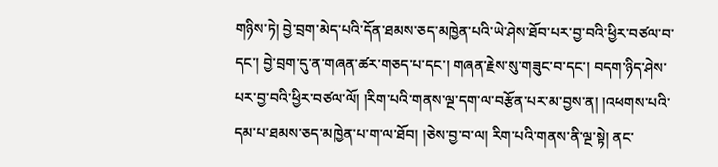གཉིས་ཏེ། བྱེ་བྲག་མེད་པའི་དོན་ཐམས་ཅད་མཁྱེན་པའི་ཡེ་ཤེས་ཐོབ་པར་བྱ་བའི་ཕྱིར་བཙལ་བ་དང་། བྱེ་བྲག་དུ་ན་གཞན་ཚར་གཅད་པ་དང་། གཞན་རྗེས་སུ་གཟུང་བ་དང་། བདག་ཉིད་ཤེས་པར་བྱ་བའི་ཕྱིར་བཙལ་ལོ། །རིག་པའི་གནས་ལྔ་དག་ལ་བརྩོན་པར་མ་བྱས་ན། །འཕགས་པའི་དམ་པ་ཐམས་ཅད་མཁྱེན་པ་ག་ལ་ཐོབ། །ཅེས་བྱ་བ་ལ། རིག་པའི་གནས་ནི་ལྔ་སྟེ། ནང་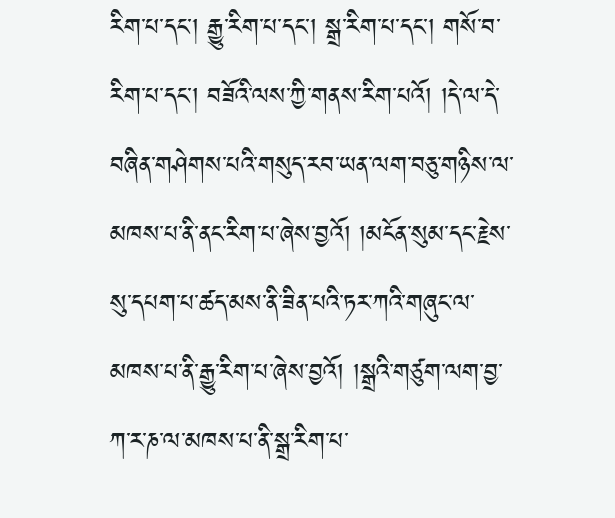རིག་པ་དང་། རྒྱུ་རིག་པ་དང་། སྒྲ་རིག་པ་དང་། གསོ་བ་རིག་པ་དང་། བཟོའི་ལས་ཀྱི་གནས་རིག་པའོ། །དེ་ལ་དེ་བཞིན་གཤེགས་པའི་གསུད་རབ་ཡན་ལག་བཅུ་གཉིས་ལ་མཁས་པ་ནི་ནང་རིག་པ་ཞེས་བྱའོ། །མངོན་སུམ་དང་རྗེས་སུ་དཔག་པ་ཚད་མས་ནི་ཟིན་པའི་ཏར་ཀའི་གཞུང་ལ་མཁས་པ་ནི་རྒྱུ་རིག་པ་ཞེས་བྱའོ། །སྒྲའི་གཙུག་ལག་བྱ་ཀ་ར་ཎ་ལ་མཁས་པ་ནི་སྒྲ་རིག་པ་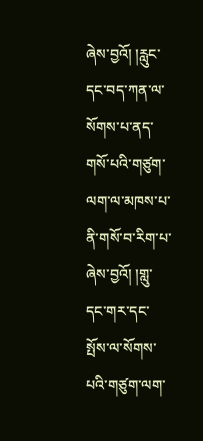ཞེས་བྱའོ། །རླུང་དང་བད་ཀན་ལ་སོགས་པ་ནད་གསོ་པའི་གཙུག་ལག་ལ་མཁས་པ་ནི་གསོ་བ་རིག་པ་ཞེས་བྱའོ། །གླུ་དང་གར་དང་སྤོས་ལ་སོགས་པའི་གཙུག་ལག་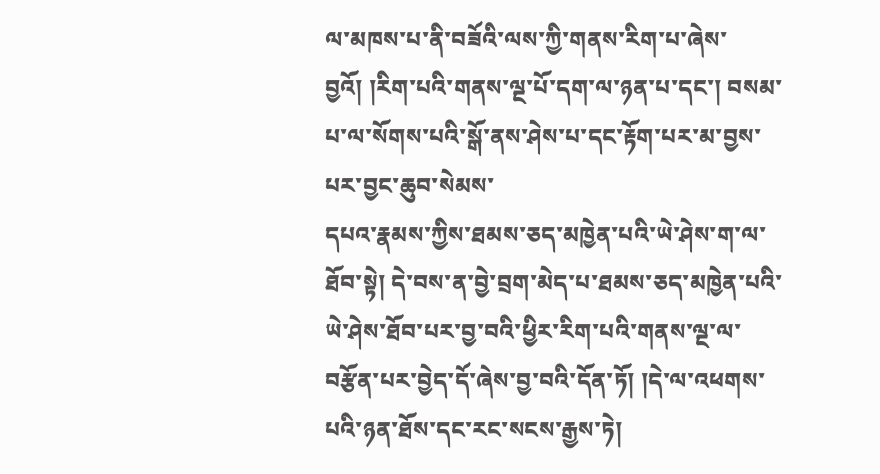ལ་མཁས་པ་ནི་བཟོའི་ལས་ཀྱི་གནས་རིག་པ་ཞེས་བྱའོ། །རིག་པའི་གནས་ལྔ་པོ་དག་ལ་ཉན་པ་དང་། བསམ་པ་ལ་སོགས་པའི་སྒོ་ནས་ཤེས་པ་དང་རྟོག་པར་མ་བྱས་པར་བྱང་ཆུབ་སེམས་
དཔའ་རྣམས་ཀྱིས་ཐམས་ཅད་མཁྱེན་པའི་ཡེ་ཤེས་ག་ལ་ཐོབ་སྟེ། དེ་བས་ན་བྱེ་བྲག་མེད་པ་ཐམས་ཅད་མཁྱེན་པའི་ཡེ་ཤེས་ཐོབ་པར་བྱ་བའི་ཕྱིར་རིག་པའི་གནས་ལྔ་ལ་བརྩོན་པར་བྱེད་དོ་ཞེས་བྱ་བའི་དོན་ཏོ། །དེ་ལ་འཕགས་པའི་ཉན་ཐོས་དང་རང་སངས་རྒྱས་ཏེ།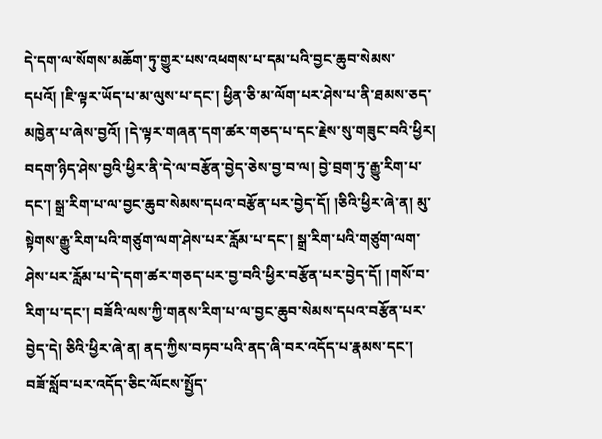དེ་དག་ལ་སོགས་མཆོག་ཏུ་གྱུར་པས་འཕགས་པ་དམ་པའི་བྱང་ཆུབ་སེམས་དཔའོ། །ཇི་ལྟར་ཡོད་པ་མ་ལུས་པ་དང་། ཕྱིན་ཅི་མ་ལོག་པར་ཤེས་པ་ནི་ཐམས་ཅད་མཁྱེན་པ་ཞེས་བྱའོ། །དེ་ལྟར་གཞན་དག་ཚར་གཅད་པ་དང་རྗེས་སུ་གཟུང་བའི་ཕྱིར། བདག་ཉིད་ཤེས་བྱའི་ཕྱིར་ནི་དེ་ལ་བརྩོན་བྱེད་ཅེས་བྱ་བ་ལ། བྱེ་བྲག་ཏུ་རྒྱུ་རིག་པ་དང་། སྒྲ་རིག་པ་ལ་བྱང་ཆུབ་སེམས་དཔའ་བརྩོན་པར་བྱེད་དོ། །ཅིའི་ཕྱིར་ཞེ་ན། མུ་སྟེགས་རྒྱུ་རིག་པའི་གཙུག་ལག་ཤེས་པར་རློམ་པ་དང་། སྒྲ་རིག་པའི་གཙུག་ལག་ཤེས་པར་རློམ་པ་དེ་དག་ཚར་གཅད་པར་བྱ་བའི་ཕྱིར་བརྩོན་པར་བྱེད་དོ། །གསོ་བ་རིག་པ་དང་། བཟོའི་ལས་ཀྱི་གནས་རིག་པ་ལ་བྱང་ཆུབ་སེམས་དཔའ་བརྩོན་པར་བྱེད་དེ། ཅིའི་ཕྱིར་ཞེ་ན། ནད་ཀྱིས་བཏབ་པའི་ནད་ཞི་བར་འདོད་པ་རྣམས་དང་། བཟོ་སློབ་པར་འདོད་ཅིང་ལོངས་སྤྱོད་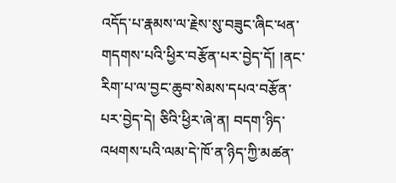འདོད་པ་རྣམས་ལ་རྗེས་སུ་བཟུང་ཞིང་ཕན་གདགས་པའི་ཕྱིར་བརྩོན་པར་བྱེད་དོ། །ནང་རིག་པ་ལ་བྱང་ཆུབ་སེམས་དཔའ་བརྩོན་པར་བྱེད་དེ། ཅིའི་ཕྱིར་ཞེ་ན། བདག་ཉིད་འཕགས་པའི་ལམ་དེ་ཁོ་ན་ཉིད་ཀྱི་མཚན་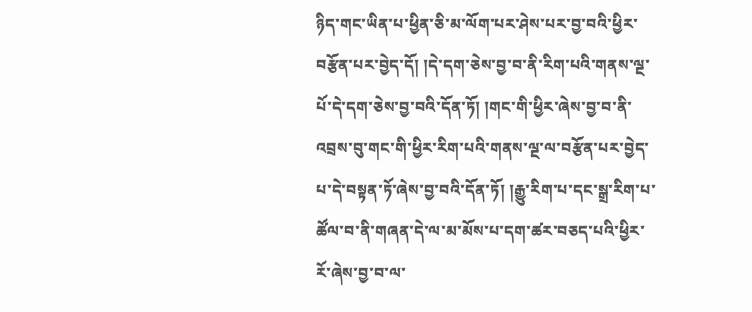ཉིད་གང་ཡིན་པ་ཕྱིན་ཅི་མ་ལོག་པར་ཤེས་པར་བྱ་བའི་ཕྱིར་བརྩོན་པར་བྱེད་དོ། །དེ་དག་ཅེས་བྱ་བ་ནི་རིག་པའི་གནས་ལྔ་པོ་དེ་དག་ཅེས་བྱ་བའི་དོན་ཏོ། །གང་གི་ཕྱིར་ཞེས་བྱ་བ་ནི་འབྲས་བུ་གང་གི་ཕྱིར་རིག་པའི་གནས་ལྔ་ལ་བརྩོན་པར་བྱེད་པ་དེ་བསྟན་ཏོ་ཞེས་བྱ་བའི་དོན་ཏོ། །རྒྱུ་རིག་པ་དང་སྒྲ་རིག་པ་ཚོལ་བ་ནི་གཞན་དེ་ལ་མ་མོས་པ་དག་ཚར་བཅད་པའི་ཕྱིར་རོ་ཞེས་བྱ་བ་ལ་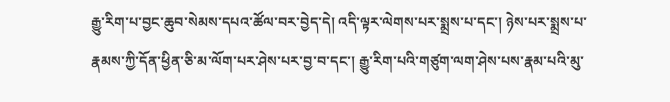རྒྱུ་རིག་པ་བྱང་ཆུབ་སེམས་དཔའ་ཚོལ་བར་བྱེད་དེ། འདི་ལྟར་ལེགས་པར་སྨྲས་པ་དང་། ཉེས་པར་སྨྲས་པ་རྣམས་ཀྱི་དོན་ཕྱིན་ཅི་མ་ལོག་པར་ཤེས་པར་བྱ་བ་དང་། རྒྱུ་རིག་པའི་གཙུག་ལག་ཤེས་པས་རྣམ་པའི་མུ་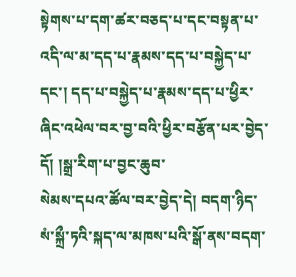སྟེགས་པ་དག་ཚར་བཅད་པ་དང་བསྟན་པ་འདི་ལ་མ་དད་པ་རྣམས་དད་པ་བསྐྱེད་པ་དང་། དད་པ་བསྐྱེད་པ་རྣམས་དད་པ་ཕྱིར་ཞིང་འཕེལ་བར་བྱ་བའི་ཕྱིར་བརྩོན་པར་བྱེད་དོ། །སྒྲ་རིག་པ་བྱང་ཆུབ་
སེམས་དཔའ་ཚོལ་བར་བྱེད་དེ། བདག་ཉིད་སཾ་སྐྲྀ་ཏའི་སྐད་ལ་མཁས་པའི་སྒོ་ནས་བདག་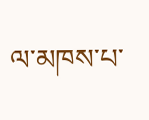ལ་མཁས་པ་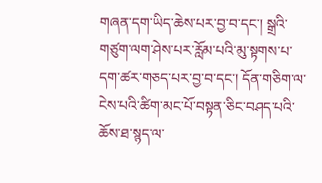གཞན་དག་ཡིད་ཆེས་པར་བྱ་བ་དང་། སྒྲའི་གཙུག་ལག་ཤེས་པར་རློམ་པའི་མུ་སྟགས་པ་དག་ཚར་གཅད་པར་བྱ་བ་དང་། དོན་གཅིག་ལ་ངེས་པའི་ཚིག་མང་པོ་བསྟན་ཅིང་བཤད་པའི་ཆོས་ཐ་སྙད་ལ་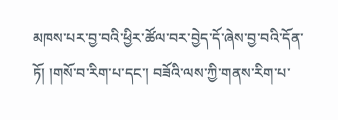མཁས་པར་བྱ་བའི་ཕྱིར་ཚོལ་བར་བྱེད་དོ་ཞེས་བྱ་བའི་དོན་ཏོ། །གསོ་བ་རིག་པ་དང་། བཟོའི་ལས་ཀྱི་གནས་རིག་པ་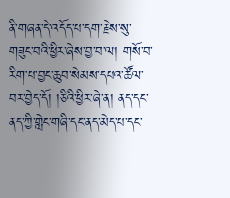ནི་གཞན་དེ་འདོད་པ་དག་རྗེས་སུ་གཟུང་བའི་ཕྱིར་ཞེས་བྱ་བ་ལ། གསོ་བ་རིག་པ་བྱང་ཆུབ་སེམས་དཔའ་ཚོལ་བར་བྱེད་དོ། །ཅིའི་ཕྱིར་ཞེ་ན། ནད་དང་ནད་ཀྱི་གླེང་གཞི་དང་ནད་མེད་པ་དང་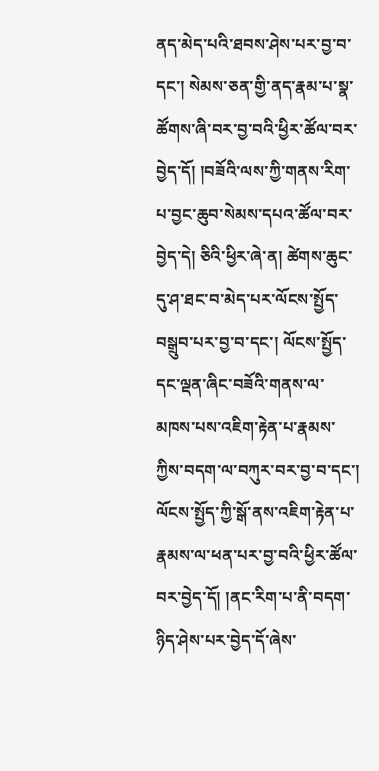ནད་མེད་པའི་ཐབས་ཤེས་པར་བྱ་བ་དང་། སེམས་ཅན་གྱི་ནད་རྣམ་པ་སྣ་ཚོགས་ཞི་བར་བྱ་བའི་ཕྱིར་ཚོལ་བར་བྱེད་དོ། །བཟོའི་ལས་ཀྱི་གནས་རིག་པ་བྱང་ཆུབ་སེམས་དཔའ་ཚོལ་བར་བྱེད་དེ། ཅིའི་ཕྱིར་ཞེ་ན། ཚེགས་ཆུང་དུ་ཤ་ཐང་བ་མེད་པར་ལོངས་སྤྱོད་བསྒྲུབ་པར་བྱ་བ་དང་། ལོངས་སྤྱོད་དང་ལྡན་ཞིང་བཟོའི་གནས་ལ་མཁས་པས་འཇིག་རྟེན་པ་རྣམས་ཀྱིས་བདག་ལ་བཀུར་བར་བྱ་བ་དང་། ལོངས་སྤྱོད་ཀྱི་སྒོ་ནས་འཇིག་རྟེན་པ་རྣམས་ལ་ཕན་པར་བྱ་བའི་ཕྱིར་ཚོལ་བར་བྱེད་དོ། །ནང་རིག་པ་ནི་བདག་ཉིད་ཤེས་པར་བྱེད་དོ་ཞེས་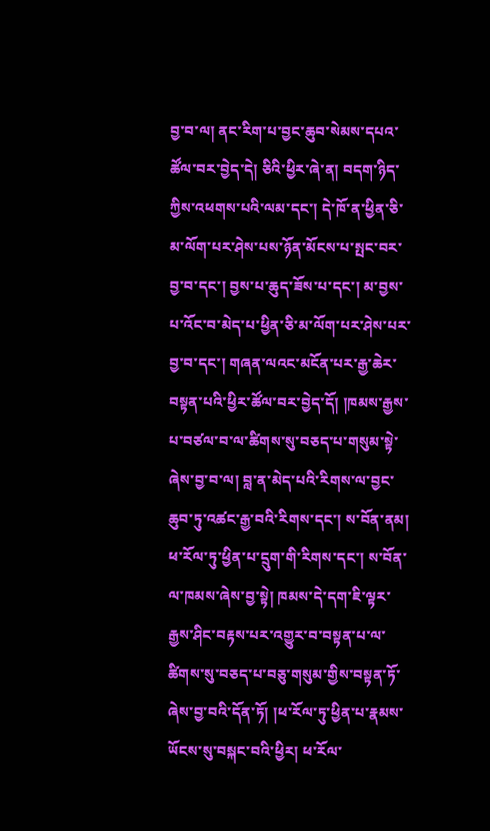བྱ་བ་ལ། ནང་རིག་པ་བྱང་ཆུབ་སེམས་དཔའ་ཚོལ་བར་བྱེད་དེ། ཅིའི་ཕྱིར་ཞེ་ན། བདག་ཉིད་ཀྱིས་འཕགས་པའི་ལམ་དང་། དེ་ཁོ་ན་ཕྱིན་ཅི་མ་ལོག་པར་ཤེས་པས་ཉོན་མོངས་པ་སྤང་བར་བྱ་བ་དང་། བྱས་པ་ཆུད་ཟོས་པ་དང་། མ་བྱས་པ་འོང་བ་མེད་པ་ཕྱིན་ཅི་མ་ལོག་པར་ཤེས་པར་བྱ་བ་དང་། གཞན་ལའང་མངོན་པར་རྒྱ་ཆེར་བསྟན་པའི་ཕྱིར་ཚོལ་བར་བྱེད་དོ། །ཁམས་རྒྱས་པ་བཙལ་བ་ལ་ཚིགས་སུ་བཅད་པ་གསུམ་སྟེ་ཞེས་བྱ་བ་ལ། བླ་ན་མེད་པའི་རིགས་ལ་བྱང་ཆུབ་ཏུ་འཚང་རྒྱ་བའི་རིགས་དང་། ས་བོན་ནམ། ཕ་རོལ་ཏུ་ཕྱིན་པ་དྲུག་གི་རིགས་དང་། ས་བོན་ལ་ཁམས་ཞེས་བྱ་སྟེ། ཁམས་དེ་དག་ཇི་ལྟར་རྒྱས་ཤིང་བརྟས་པར་འགྱུར་བ་བསྟན་པ་ལ་ཚིགས་སུ་བཅད་པ་བཅུ་གསུམ་གྱིས་བསྟན་ཏོ་ཞེས་བྱ་བའི་དོན་ཏོ། །ཕ་རོལ་ཏུ་ཕྱིན་པ་རྣམས་ཡོངས་སུ་བསྐང་བའི་ཕྱིར། ཕ་རོལ་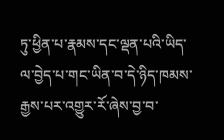ཏུ་ཕྱིན་པ་རྣམས་དང་ལྡན་པའི་ཡིད་ལ་བྱེད་པ་གང་ཡིན་བ་དེ་ཉིད་ཁམས་རྒྱས་པར་འགྱུར་རོ་ཞེས་བྱ་བ་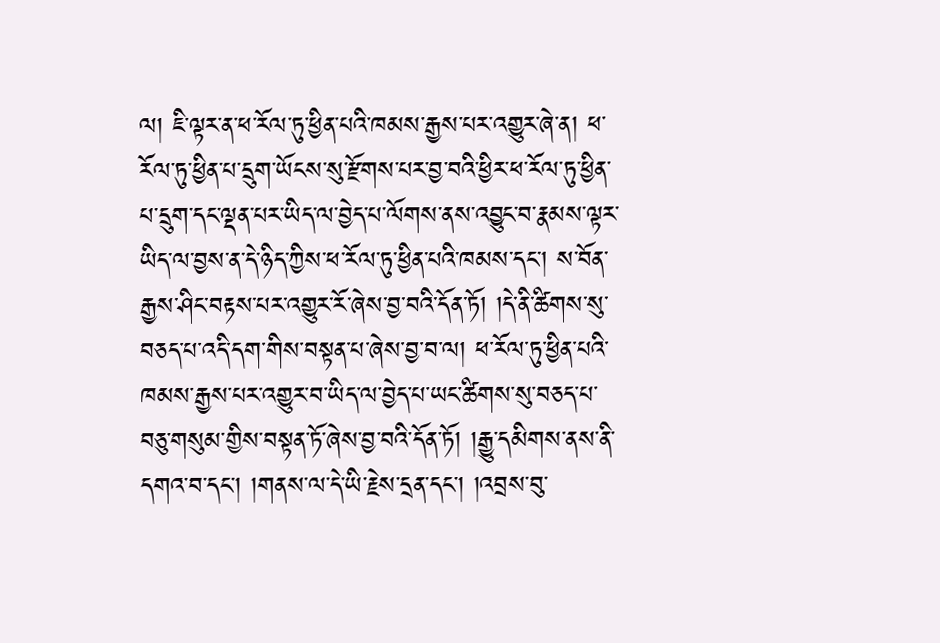ལ། ཇི་ལྟར་ན་ཕ་རོལ་ཏུ་ཕྱིན་པའི་ཁམས་རྒྱས་པར་འགྱུར་ཞེ་ན། ཕ་རོལ་ཏུ་ཕྱིན་པ་དྲུག་ཡོངས་སུ་རྫོགས་པར་བྱ་བའི་ཕྱིར་ཕ་རོལ་ཏུ་ཕྱིན་པ་དྲུག་དང་ལྡན་པར་ཡིད་ལ་བྱེད་པ་ལོགས་ནས་འབྱུང་བ་རྣམས་ལྟར་ཡིད་ལ་བྱས་ན་དེ་ཉིད་ཀྱིས་ཕ་རོལ་ཏུ་ཕྱིན་པའི་ཁམས་དང་། ས་བོན་རྒྱས་ཤིང་བརྟས་པར་འགྱུར་རོ་ཞེས་བྱ་བའི་དོན་ཏོ། །དེ་ནི་ཚིགས་སུ་བཅད་པ་འདི་དག་གིས་བསྟན་པ་ཞེས་བྱ་བ་ལ། ཕ་རོལ་ཏུ་ཕྱིན་པའི་ཁམས་རྒྱས་པར་འགྱུར་བ་ཡིད་ལ་བྱེད་པ་ཡང་ཚིགས་སུ་བཅད་པ་བཅུ་གསུམ་གྱིས་བསྟན་ཏོ་ཞེས་བྱ་བའི་དོན་ཏོ། །རྒྱུ་དམིགས་ནས་ནི་དགའ་བ་དང་། །གནས་ལ་དེ་ཡི་རྗེས་དྲན་དང་། །འབྲས་བུ་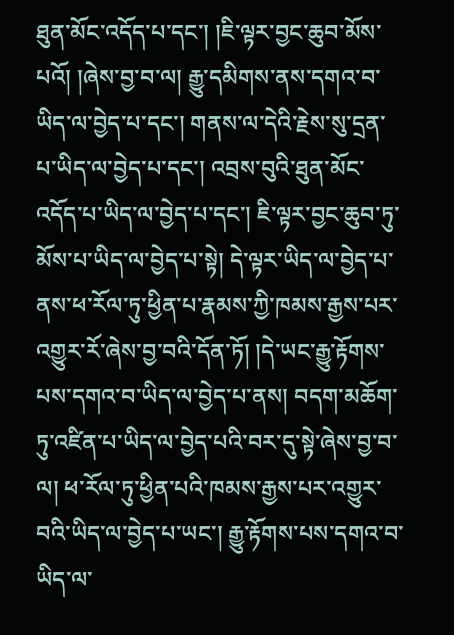ཐུན་མོང་འདོད་པ་དང་། །ཇི་ལྟར་བྱང་ཆུབ་མོས་པའོ། །ཞེས་བྱ་བ་ལ། རྒྱུ་དམིགས་ནས་དགའ་བ་ཡིད་ལ་བྱེད་པ་དང་། གནས་ལ་དེའི་རྗེས་སུ་དྲན་པ་ཡིད་ལ་བྱེད་པ་དང་། འབྲས་བུའི་ཐུན་མོང་འདོད་པ་ཡིད་ལ་བྱེད་པ་དང་། ཇི་ལྟར་བྱང་ཆུབ་ཏུ་མོས་པ་ཡིད་ལ་བྱེད་པ་སྟེ། དེ་ལྟར་ཡིད་ལ་བྱེད་པ་ནས་ཕ་རོལ་ཏུ་ཕྱིན་པ་རྣམས་ཀྱི་ཁམས་རྒྱས་པར་འགྱུར་རོ་ཞེས་བྱ་བའི་དོན་ཏོ། །དེ་ཡང་རྒྱུ་རྟོགས་པས་དགའ་བ་ཡིད་ལ་བྱེད་པ་ནས། བདག་མཆོག་ཏུ་འཛིན་པ་ཡིད་ལ་བྱེད་པའི་བར་དུ་སྟེ་ཞེས་བྱ་བ་ལ། ཕ་རོལ་ཏུ་ཕྱིན་པའི་ཁམས་རྒྱས་པར་འགྱུར་བའི་ཡིད་ལ་བྱེད་པ་ཡང་། རྒྱུ་རྟོགས་པས་དགའ་བ་ཡིད་ལ་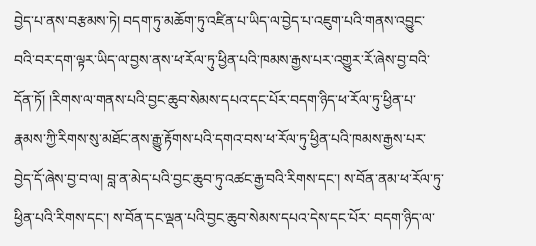བྱེད་པ་ནས་བརྩམས་ཏེ། བདག་ཏུ་མཆོག་ཏུ་འཛིན་པ་ཡིད་ལ་བྱེད་པ་འཇུག་པའི་གནས་འབྱུང་བའི་བར་དག་ལྟར་ཡིད་ལ་བྱས་ནས་ཕ་རོལ་ཏུ་ཕྱིན་པའི་ཁམས་རྒྱས་པར་འགྱུར་རོ་ཞེས་བྱ་བའི་དོན་ཏོ། །རིགས་ལ་གནས་པའི་བྱང་ཆུབ་སེམས་དཔའ་དང་པོར་བདག་ཉིད་ཕ་རོལ་ཏུ་ཕྱིན་པ་རྣམས་ཀྱི་རིགས་སུ་མཐོང་ནས་རྒྱུ་རྟོགས་པའི་དགའ་བས་ཕ་རོལ་ཏུ་ཕྱིན་པའི་ཁམས་རྒྱས་པར་བྱེད་དོ་ཞེས་བྱ་བ་ལ། བླ་ན་མེད་པའི་བྱང་ཆུབ་ཏུ་འཚང་རྒྱ་བའི་རིགས་དང་། ས་བོན་ནམ་ཕ་རོལ་ཏུ་ཕྱིན་པའི་རིགས་དང་། ས་བོན་དང་ལྡན་པའི་བྱང་ཆུབ་སེམས་དཔའ་དེས་དང་པོར་ བདག་ཉིད་ལ་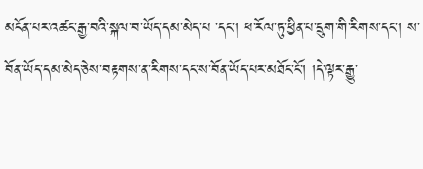མངོན་པར་འཚང་རྒྱ་བའི་སྐལ་བ་ཡོད་དམ་མེད་པ ་དང་། ཕ་རོལ་ཏུ་ཕྱིན་པ་དྲུག་གི་རིགས་དང་། ས་བོན་ཡོད་དམ་མེད་ཅེས་བརྟགས་ན་རིགས་དང་ས་བོན་ཡོད་པར་མཐོང་ངོ་། །དེ་ལྟར་རྒྱུ་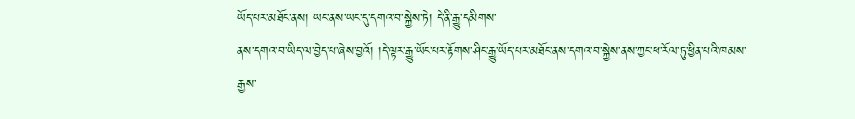ཡོད་པར་མཐོང་ནས། ཡང་ནས་ཡང་དུ་དགའ་བ་སྐྱེས་ཏེ། དེ་ནི་རྒྱུ་དམིགས་
ནས་དགའ་བ་ཡིད་ལ་བྱེད་པ་ཞེས་བྱའོ། །དེ་ལྟར་རྒྱུ་ཡོང་པར་རྟོགས་ཤིང་རྒྱུ་ཡོད་པར་མཐོང་ནས་དགའ་བ་སྐྱེས་ནས་ཀྱང་ཕ་རོལ་ཏུ་ཕྱིན་པའི་ཁམས་རྒྱས་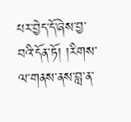པར་བྱེད་དོ་ཞེས་བྱ་བའི་དོན་ཏོ། །རིགས་ལ་གནས་ནས་བླ་ན་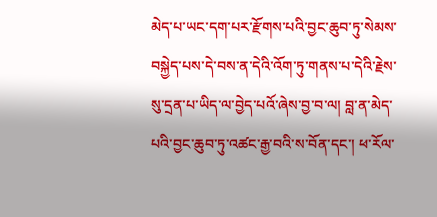མེད་པ་ཡང་དག་པར་རྫོགས་པའི་བྱང་ཆུབ་ཏུ་སེམས་བསྐྱེད་པས་དེ་བས་ན་དེའི་འོག་ཏུ་གནས་པ་དེའི་རྗེས་སུ་དྲན་པ་ཡིད་ལ་བྱེད་པའོ་ཞེས་བྱ་བ་ལ། བླ་ན་མེད་པའི་བྱང་ཆུབ་ཏུ་འཚང་རྒྱ་བའི་ས་བོན་དང་། ཕ་རོལ་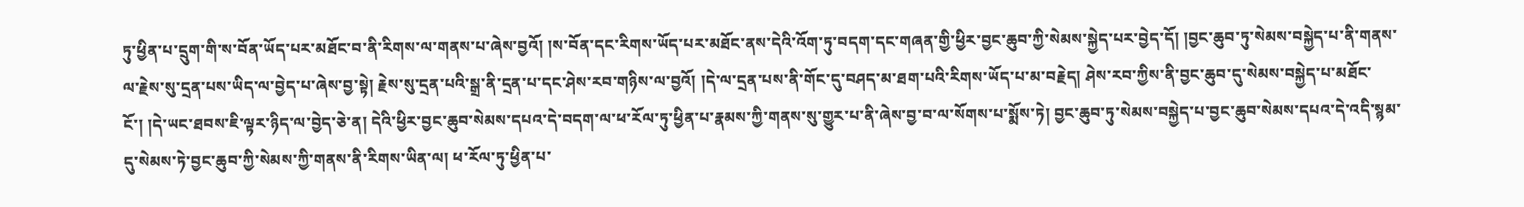ཏུ་ཕྱིན་པ་དྲུག་གི་ས་བོན་ཡོད་པར་མཐོང་བ་ནི་རིགས་ལ་གནས་པ་ཞེས་བྱའོ། །ས་བོན་དང་རིགས་ཡོད་པར་མཐོང་ནས་དེའི་འོག་ཏུ་བདག་དང་གཞན་གྱི་ཕྱིར་བྱང་ཆུབ་ཀྱི་སེམས་སྐྱེད་པར་བྱེད་དོ། །བྱང་ཆུབ་ཏུ་སེམས་བསྐྱེད་པ་ནི་གནས་ལ་རྗེས་སུ་དྲན་པས་ཡིད་ལ་བྱེད་པ་ཞེས་བྱ་སྟེ། རྗེས་སུ་དྲན་པའི་སྒྲ་ནི་དྲན་པ་དང་ཤེས་རབ་གཉིས་ལ་བྱའོ། །དེ་ལ་དྲན་པས་ནི་གོང་དུ་བཤད་མ་ཐག་པའི་རིགས་ཡོད་པ་མ་བརྗེད། ཤེས་རབ་ཀྱིས་ནི་བྱང་ཆུབ་དུ་སེམས་བསྐྱེད་པ་མཐོང་ངོ་། །དེ་ཡང་ཐབས་ཇི་ལྟར་ཉིད་ལ་བྱེད་ཅེ་ན། དེའི་ཕྱིར་བྱང་ཆུབ་སེམས་དཔའ་དེ་བདག་ལ་ཕ་རོལ་ཏུ་ཕྱིན་པ་རྣམས་ཀྱི་གནས་སུ་གྱུར་པ་ནི་ཞེས་བྱ་བ་ལ་སོགས་པ་སྨོས་ཏེ། བྱང་ཆུབ་ཏུ་སེམས་བསྐྱེད་པ་བྱང་ཆུབ་སེམས་དཔའ་དེ་འདི་སྙམ་དུ་སེམས་ཏེ་བྱང་ཆུབ་ཀྱི་སེམས་ཀྱི་གནས་ནི་རིགས་ཡིན་ལ། ཕ་རོལ་ཏུ་ཕྱིན་པ་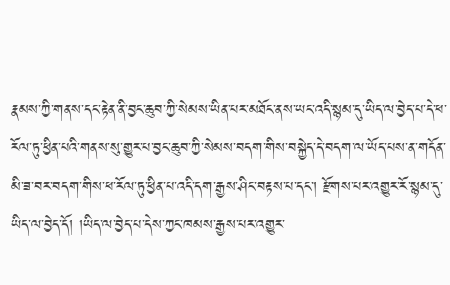རྣམས་ཀྱི་གནས་དང་རྟེན་ནི་བྱང་ཆུབ་ཀྱི་སེམས་ཡིན་པར་མཐོང་ནས་ཡང་འདི་སྙམ་དུ་ཡིད་ལ་བྱེད་པ་དེ་ཕ་རོལ་ཏུ་ཕྱིན་པའི་གནས་སུ་གྱུར་པ་བྱང་ཆུབ་ཀྱི་སེམས་བདག་གིས་བསྐྱེད་དེ་བདག་ལ་ཡོད་པས་ན་གདོན་མི་ཟ་བར་བདག་གིས་ཕ་རོལ་ཏུ་ཕྱིན་པ་འདི་དག་རྒྱས་ཤིང་བརྟས་པ་དང་། རྫོགས་པར་འགྱུར་རོ་སྙམ་དུ་ཡིད་ལ་བྱེད་དོ། །ཡིད་ལ་བྱེད་པ་དེས་ཀྱང་ཁམས་རྒྱས་པར་འགྱུར་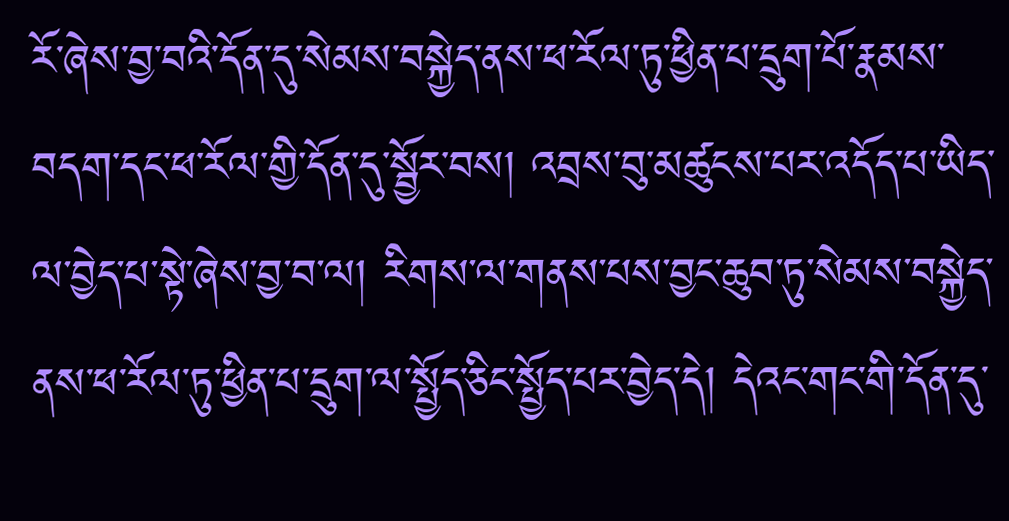རོ་ཞེས་བྱ་བའི་དོན་དུ་སེམས་བསྐྱེད་ནས་ཕ་རོལ་ཏུ་ཕྱིན་པ་དྲུག་པོ་རྣམས་བདག་དང་ཕ་རོལ་གྱི་དོན་དུ་སྦྱོར་བས། འབྲས་བུ་མཚུངས་པར་འདོད་པ་ཡིད་ལ་བྱེད་པ་སྟེ་ཞེས་བྱ་བ་ལ། རིགས་ལ་གནས་པས་བྱང་ཆུབ་ཏུ་སེམས་བསྐྱེད་ནས་ཕ་རོལ་ཏུ་ཕྱིན་པ་དྲུག་ལ་སྤྱོད་ཅིང་སྤྱོད་པར་བྱེད་དེ། དེའང་གང་གི་དོན་དུ་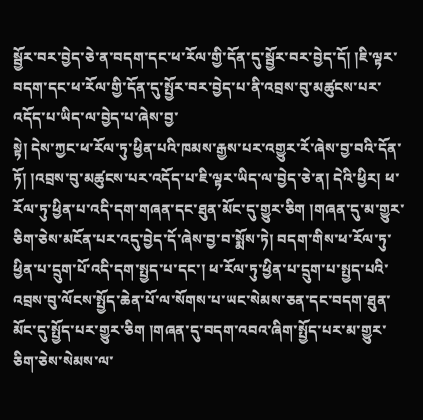སྦྱོར་བར་བྱེད་ཅེ་ན་བདག་དང་ཕ་རོལ་གྱི་དོན་དུ་སྦྱོར་བར་བྱེད་དོ། །ཇི་ལྟར་བདག་དང་ཕ་རོལ་གྱི་དོན་དུ་སྤྱོར་བར་བྱེད་པ་ནི་འབྲས་བུ་མཚུངས་པར་འདོད་པ་ཡིད་ལ་བྱེད་པ་ཞེས་བྱ་
སྟེ། དེས་ཀྱང་ཕ་རོལ་ཏུ་ཕྱིན་པའི་ཁམས་རྒྱས་པར་འགྱུར་རོ་ཞེས་བྱ་བའི་དོན་ཏོ། །འབྲས་བུ་མཚུངས་པར་འདོད་པ་ཇི་ལྟར་ཡིད་ལ་བྱེད་ཅེ་ན། དེའི་ཕྱིར། ཕ་རོལ་ཏུ་ཕྱིན་པ་འདི་དག་གཞན་དང་ཐུན་མོང་དུ་གྱུར་ཅིག །གཞན་དུ་མ་གྱུར་ཅིག་ཅེས་མངོན་པར་འདུ་བྱེད་དོ་ཞེས་བྱ་བ་སྨོས་ཏེ། བདག་གིས་ཕ་རོལ་ཏུ་ཕྱིན་པ་དྲུག་པོ་འདི་དག་སྤྱད་པ་དང་། ཕ་རོལ་ཏུ་ཕྱིན་པ་དྲུག་པ་སྤྱད་པའི་འབྲས་བུ་ལོངས་སྤྱོད་ཆེན་པོ་ལ་སོགས་པ་ཡང་སེམས་ཅན་དང་བདག་ཐུན་མོང་དུ་སྤྱོད་པར་གྱུར་ཅིག །གཞན་དུ་བདག་འབའ་ཞིག་སྤྱོད་པར་མ་གྱུར་ཅིག་ཅེས་སེམས་ལ་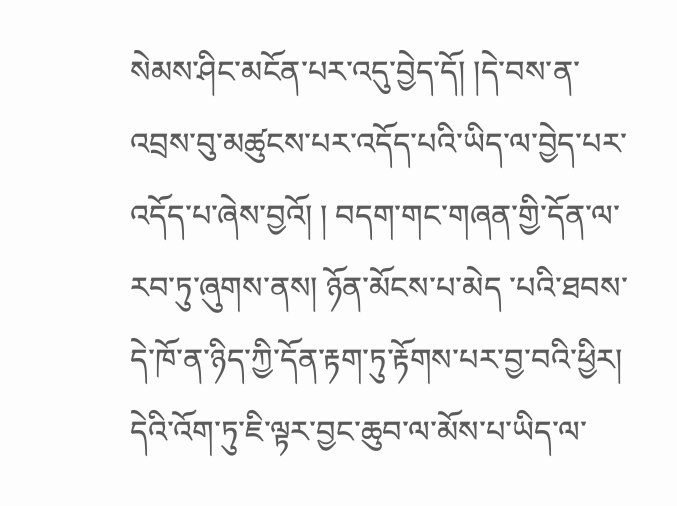སེམས་ཤིང་མངོན་པར་འདུ་བྱེད་དོ། །དེ་བས་ན་འབྲས་བུ་མཚུངས་པར་འདོད་པའི་ཡིད་ལ་བྱེད་པར་འདོད་པ་ཞེས་བྱའོ། ། བདག་གང་གཞན་གྱི་དོན་ལ་རབ་ཏུ་ཞུགས་ནས། ཉོན་མོངས་པ་མེད ་པའི་ཐབས་དེ་ཁོ་ན་ཉིད་ཀྱི་དོན་རྟག་ཏུ་རྟོགས་པར་བྱ་བའི་ཕྱིར། དེའི་འོག་ཏུ་ཇི་ལྟར་བྱང་ཆུབ་ལ་མོས་པ་ཡིད་ལ་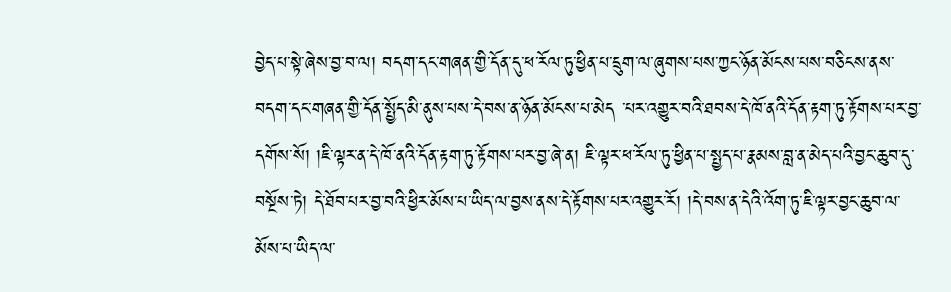བྱེད་པ་སྟེ་ཞེས་བྱ་བ་ལ། བདག་དང་གཞན་གྱི་དོན་དུ་ཕ་རོལ་ཏུ་ཕྱིན་པ་དྲུག་ལ་ཞུགས་པས་ཀྱང་ཉོན་མོངས་པས་བཅིངས་ནས་ བདག་དང་གཞན་གྱི་དོན་སྤྱོད་མི་ནུས་པས་དེ་བས་ན་ཉོན་མོངས་པ་མེད ་པར་འགྱུར་བའི་ཐབས་དེ་ཁོ་ནའི་དོན་རྟག་ཏུ་རྟོགས་པར་བྱ་དགོས་སོ། །ཇི་ལྟར་ན་དེ་ཁོ་ནའི་དོན་རྟག་ཏུ་རྟོགས་པར་བྱ་ཞེ་ན། ཇི་ལྟར་ཕ་རོལ་ཏུ་ཕྱིན་པ་སྤྱད་པ་རྣམས་བླ་ན་མེད་པའི་བྱང་ཆུབ་དུ་བསྔོས་ཏེ། དེ་ཐོབ་པར་བྱ་བའི་ཕྱིར་མོས་པ་ཡིད་ལ་བྱས་ནས་དེ་རྟོགས་པར་འགྱུར་རོ། །དེ་བས་ན་དེའི་འོག་ཏུ་ཇི་ལྟར་བྱང་ཆུབ་ལ་མོས་པ་ཡིད་ལ་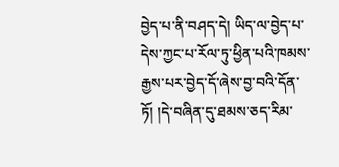བྱེད་པ་ནི་བཤད་དེ། ཡིད་ལ་བྱེད་པ་དེས་ཀྱང་པ་རོལ་ཏུ་ཕྱིན་པའི་ཁམས་རྒྱས་པར་བྱེད་དོ་ཞེས་བྱ་བའི་དོན་ཏོ། །དེ་བཞིན་དུ་ཐམས་ཅད་རིམ་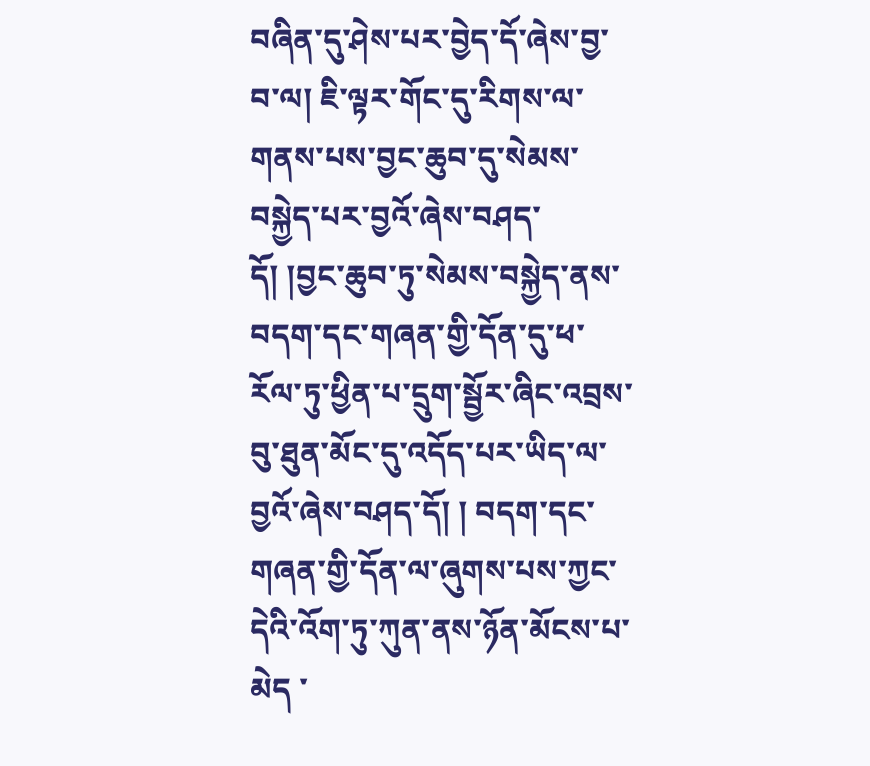བཞིན་དུ་ཤེས་པར་བྱེད་དོ་ཞེས་བྱ་བ་ལ། ཇི་ལྟར་གོང་དུ་རིགས་ལ་གནས་པས་བྱང་ཆུབ་དུ་སེམས་བསྐྱེད་པར་བྱའོ་ཞེས་བཤད་དོ། །བྱང་ཆུབ་ཏུ་སེམས་བསྐྱེད་ནས་བདག་དང་གཞན་གྱི་དོན་དུ་ཕ་རོལ་ཏུ་ཕྱིན་པ་དྲུག་སྦྱོར་ཞིང་འབྲས་བུ་ཐུན་མོང་དུ་འདོད་པར་ཡིད་ལ་བྱའོ་ཞེས་བཤད་དོ། ། བདག་དང་གཞན་གྱི་དོན་ལ་ཞུགས་པས་ཀྱང་དེའི་འོག་ཏུ་ཀུན་ནས་ཉོན་མོངས་པ་མེད ་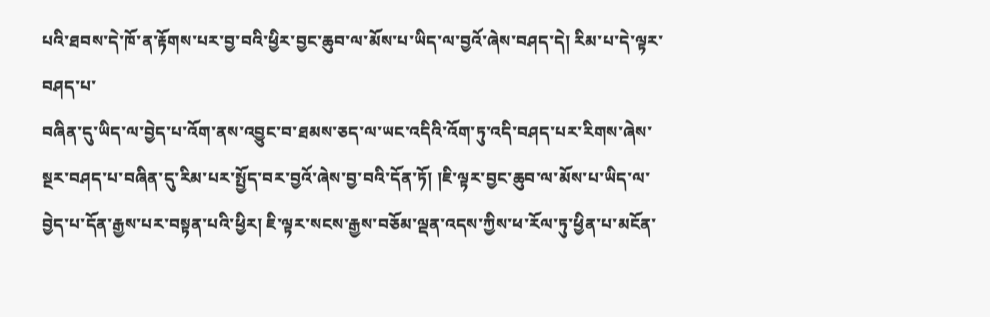པའི་ཐབས་དེ་ཁོ་ན་རྟོགས་པར་བྱ་བའི་ཕྱིར་བྱང་ཆུབ་ལ་མོས་པ་ཡིད་ལ་བྱའོ་ཞེས་བཤད་དེ། རིམ་པ་དེ་ལྟར་བཤད་པ་
བཞིན་དུ་ཡིད་ལ་བྱེད་པ་འོག་ནས་འབྱུང་བ་ཐམས་ཅད་ལ་ཡང་འདིའི་འོག་ཏུ་འདི་བཤད་པར་རིགས་ཞེས་སྔར་བཤད་པ་བཞིན་དུ་རིམ་པར་སྤྱོད་བར་བྱའོ་ཞེས་བྱ་བའི་དོན་ཏོ། །ཇི་ལྟར་བྱང་ཆུབ་ལ་མོས་པ་ཡིད་ལ་བྱེད་པ་དོན་རྒྱས་པར་བསྟན་པའི་ཕྱིར། ཇི་ལྟར་སངས་རྒྱས་བཅོམ་ལྡན་འདས་ཀྱིས་ཕ་རོལ་ཏུ་ཕྱིན་པ་མངོན་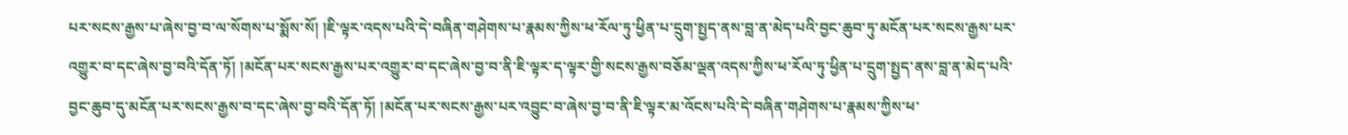པར་སངས་རྒྱས་པ་ཞེས་བྱ་བ་ལ་སོགས་པ་སྨོས་སོ། །ཇི་ལྟར་འདས་པའི་དེ་བཞིན་གཤེགས་པ་རྣམས་ཀྱིས་ཕ་རོལ་ཏུ་ཕྱིན་པ་དྲུག་སྤྱད་ནས་བླ་ན་མེད་པའི་བྱང་ཆུབ་ཏུ་མངོན་པར་སངས་རྒྱས་པར་འགྱུར་བ་དང་ཞེས་བྱ་བའི་དོན་ཏོ། །མངོན་པར་སངས་རྒྱས་པར་འགྱུར་བ་དང་ཞེས་བྱ་བ་ནི་ཇི་ལྟར་ད་ལྟར་གྱི་སངས་རྒྱས་བཅོམ་ལྡན་འདས་ཀྱིས་ཕ་རོལ་ཏུ་ཕྱིན་པ་དྲུག་སྤྱད་ནས་བླ་ན་མེད་པའི་བྱང་ཆུབ་དུ་མངོན་པར་སངས་རྒྱས་བ་དང་ཞེས་བྱ་བའི་དོན་ཏོ། །མངོན་པར་སངས་རྒྱས་པར་འབྱུང་བ་ཞེས་བྱ་བ་ནི་ཇི་ལྟར་མ་འོངས་པའི་དེ་བཞིན་གཤེགས་པ་རྣམས་ཀྱིས་ཕ་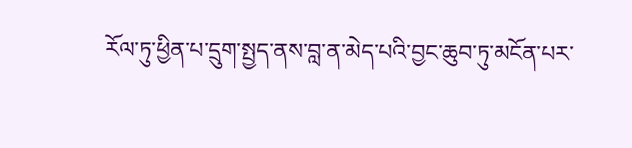རོལ་ཏུ་ཕྱིན་པ་དྲུག་སྤྱད་ནས་བླ་ན་མེད་པའི་བྱང་ཆུབ་ཏུ་མངོན་པར་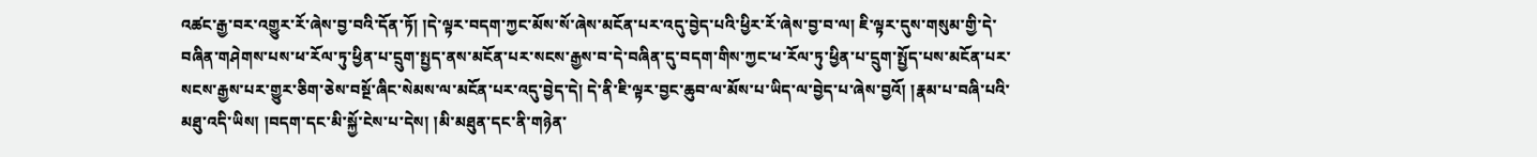འཚང་རྒྱ་བར་འགྱུར་རོ་ཞེས་བྱ་བའི་དོན་ཏོ། །དེ་ལྟར་བདག་ཀྱང་མོས་སོ་ཞེས་མངོན་པར་འདུ་བྱེད་པའི་ཕྱིར་རོ་ཞེས་བྱ་བ་ལ། ཇི་ལྟར་དུས་གསུམ་གྱི་དེ་བཞིན་གཤེགས་པས་ཕ་རོལ་ཏུ་ཕྱིན་པ་དྲུག་སྤྱད་ནས་མངོན་པར་སངས་རྒྱས་བ་དེ་བཞིན་དུ་བདག་གིས་ཀྱང་ཕ་རོལ་ཏུ་ཕྱིན་པ་དྲུག་སྤྱོད་པས་མངོན་པར་སངས་རྒྱས་པར་གྱུར་ཅིག་ཅེས་བསྔོ་ཞིང་སེམས་ལ་མངོན་པར་འདུ་བྱེད་དེ། དེ་ནི་ཇི་ལྟར་བྱང་ཆུབ་ལ་མོས་པ་ཡིད་ལ་བྱེད་པ་ཞེས་བྱའོ། །རྣམ་པ་བཞི་པའི་མཐུ་འདི་ཡིས། །བདག་དང་མི་སྐྱོ་ངེས་པ་དེས། །མི་མཐུན་དང་ནི་གཉེན་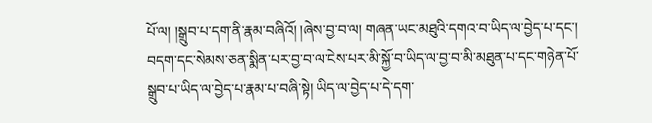པོ་ལ། །སྒྲུབ་པ་དག་ནི་རྣམ་བཞིའོ། །ཞེས་བྱ་བ་ལ། གཞན་ཡང་མཐུའི་དགའ་བ་ཡིད་ལ་བྱེད་པ་དང་། བདག་དང་སེམས་ཅན་སྨིན་པར་བྱ་བ་ལ་ངེས་པར་མི་སྐྱོ་བ་ཡིད་ལ་བྱ་བ་མི་མཐུན་པ་དང་གཉེན་པོ་སྒྲུབ་པ་ཡིད་ལ་བྱེད་པ་རྣམ་པ་བཞི་སྟེ། ཡིད་ལ་བྱེད་པ་དེ་དག་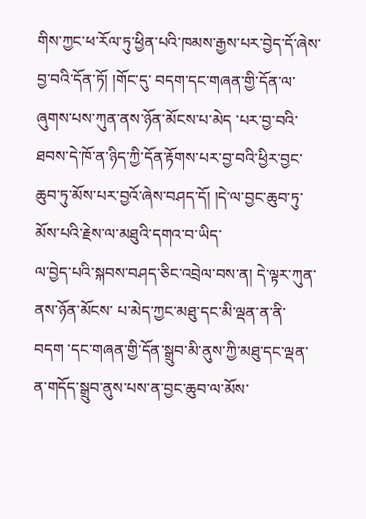གིས་ཀྱང་ཕ་རོལ་ཏུ་ཕྱིན་པའི་ཁམས་རྒྱས་པར་བྱེད་དོ་ཞེས་བྱ་བའི་དོན་ཏོ། །གོང་དུ་ བདག་དང་གཞན་གྱི་དོན་ལ་ཞུགས་པས་ཀུན་ནས་ཉོན་མོངས་པ་མེད ་པར་བྱ་བའི་ཐབས་དེ་ཁོ་ན་ཉིད་ཀྱི་དོན་རྟོགས་པར་བྱ་བའི་ཕྱིར་བྱང་ཆུབ་ཏུ་མོས་པར་བྱའོ་ཞེས་བཤད་དོ། །དེ་ལ་བྱང་ཆུབ་ཏུ་མོས་པའི་རྗེས་ལ་མཐུའི་དགའ་བ་ཡིད་
ལ་བྱེད་པའི་སྐབས་བཤད་ཅིང་འབྲེལ་བས་ན། དེ་ལྟར་ཀུན་ནས་ཉོན་མོངས་ པ་མེད་ཀྱང་མཐུ་དང་མི་ལྡན་ན་ནི་བདག ་དང་གཞན་གྱི་དོན་སྒྲུབ་མི་ནུས་ཀྱི་མཐུ་དང་ལྡན་ན་གདོད་སྒྲུབ་ནུས་པས་ན་བྱང་ཆུབ་ལ་མོས་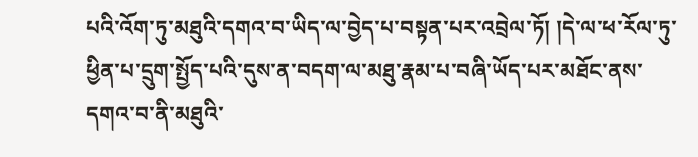པའི་འོག་ཏུ་མཐུའི་དགའ་བ་ཡིད་ལ་བྱེད་པ་བསྟན་པར་འབྲེལ་ཏོ། །དེ་ལ་ཕ་རོལ་ཏུ་ཕྱིན་པ་དྲུག་སྤྱོད་པའི་དུས་ན་བདག་ལ་མཐུ་རྣམ་པ་བཞི་ཡོད་པར་མཐོང་ནས་དགའ་བ་ནི་མཐུའི་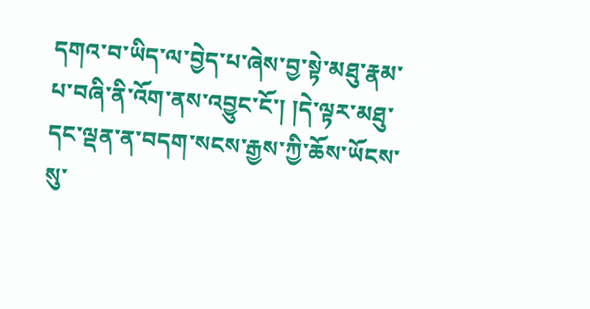དགའ་བ་ཡིད་ལ་བྱེད་པ་ཞེས་བྱ་སྟེ་མཐུ་རྣམ་པ་བཞི་ནི་འོག་ནས་འབྱུང་ངོ་། །དེ་ལྟར་མཐུ་དང་ལྡན་ན་བདག་སངས་རྒྱས་ཀྱི་ཆོས་ཡོངས་སུ་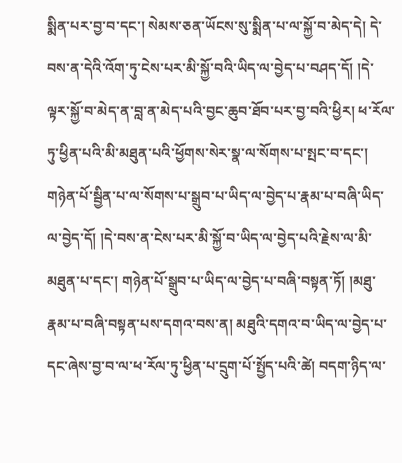སྨིན་པར་བྱ་བ་དང་། སེམས་ཅན་ཡོངས་སུ་སྨིན་པ་ལ་སྐྱོ་བ་མེད་དེ། དེ་བས་ན་དེའི་འོག་ཏུ་ངེས་པར་མི་སྐྱོ་བའི་ཡིད་ལ་བྱེད་པ་བཤད་དོ། །དེ་ལྟར་སྐྱོ་བ་མེད་ན་བླ་ན་མེད་པའི་བྱང་ཆུབ་ཐོབ་པར་བྱ་བའི་ཕྱིར། ཕ་རོལ་ཏུ་ཕྱིན་པའི་མི་མཐུན་པའི་ཕྱོགས་སེར་སྣ་ལ་སོགས་པ་སྤང་བ་དང་། གཉེན་པོ་སྦྱིན་པ་ལ་སོགས་པ་སྒྲུབ་པ་ཡིད་ལ་བྱེད་པ་རྣམ་པ་བཞི་ཡིད་ལ་བྱེད་དོ། །དེ་བས་ན་ངེས་པར་མི་སྐྱོ་བ་ཡིད་ལ་བྱེད་པའི་རྗེས་ལ་མི་མཐུན་པ་དང་། གཉེན་པོ་སྒྲུབ་པ་ཡིད་ལ་བྱེད་པ་བཞི་བསྟན་ཏོ། །མཐུ་རྣམ་པ་བཞི་བསྟན་པས་དགའ་བས་ན། མཐུའི་དགའ་བ་ཡིད་ལ་བྱེད་པ་དང་ཞེས་བྱ་བ་ལ་ཕ་རོལ་ཏུ་ཕྱིན་པ་དྲུག་པོ་སྤྱོད་པའི་ཚེ། བདག་ཉིད་ལ་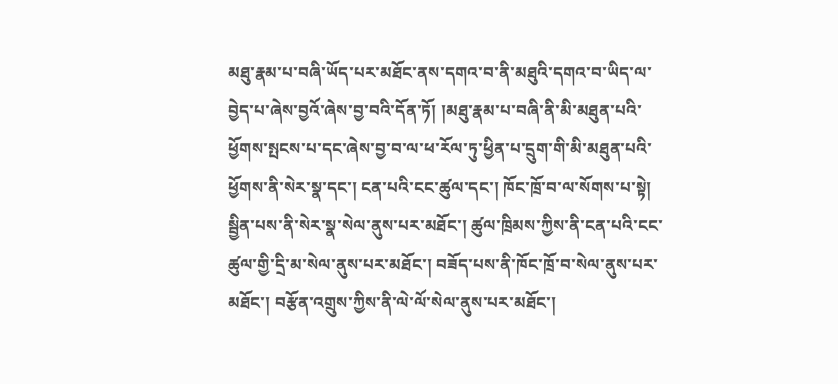མཐུ་རྣམ་པ་བཞི་ཡོད་པར་མཐོང་ནས་དགའ་བ་ནི་མཐུའི་དགའ་བ་ཡིད་ལ་བྱེད་པ་ཞེས་བྱའོ་ཞེས་བྱ་བའི་དོན་ཏོ། །མཐུ་རྣམ་པ་བཞི་ནི་མི་མཐུན་པའི་ཕྱོགས་སྤངས་པ་དང་ཞེས་བྱ་བ་ལ་ཕ་རོལ་ཏུ་ཕྱིན་པ་དྲུག་གི་མི་མཐུན་པའི་ཕྱོགས་ནི་སེར་སྣ་དང་། ངན་པའི་ངང་ཚུལ་དང་། ཁོང་ཁྲོ་བ་ལ་སོགས་པ་སྟེ། སྦྱིན་པས་ནི་སེར་སྣ་སེལ་ནུས་པར་མཐོང་། ཚུལ་ཁྲིམས་ཀྱིས་ནི་ངན་པའི་ངང་ཚུལ་གྱི་དྲི་མ་སེལ་ནུས་པར་མཐོང་། བཟོད་པས་ནི་ཁོང་ཁྲོ་བ་སེལ་ནུས་པར་མཐོང་། བརྩོན་འགྲུས་ཀྱིས་ནི་ལེ་ལོ་སེལ་ནུས་པར་མཐོང་།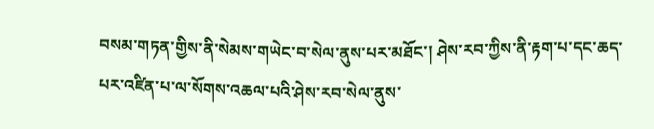བསམ་གཏན་གྱིས་ནི་སེམས་གཡེང་བ་སེལ་ནུས་པར་མཐོང་། ཤེས་རབ་ཀྱིས་ནི་རྟག་པ་དང་ཆད་པར་འཛིན་པ་ལ་སོགས་འཆལ་པའི་ཤེས་རབ་སེལ་ནུས་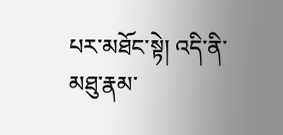པར་མཐོང་སྟེ། འདི་ནི་མཐུ་རྣམ་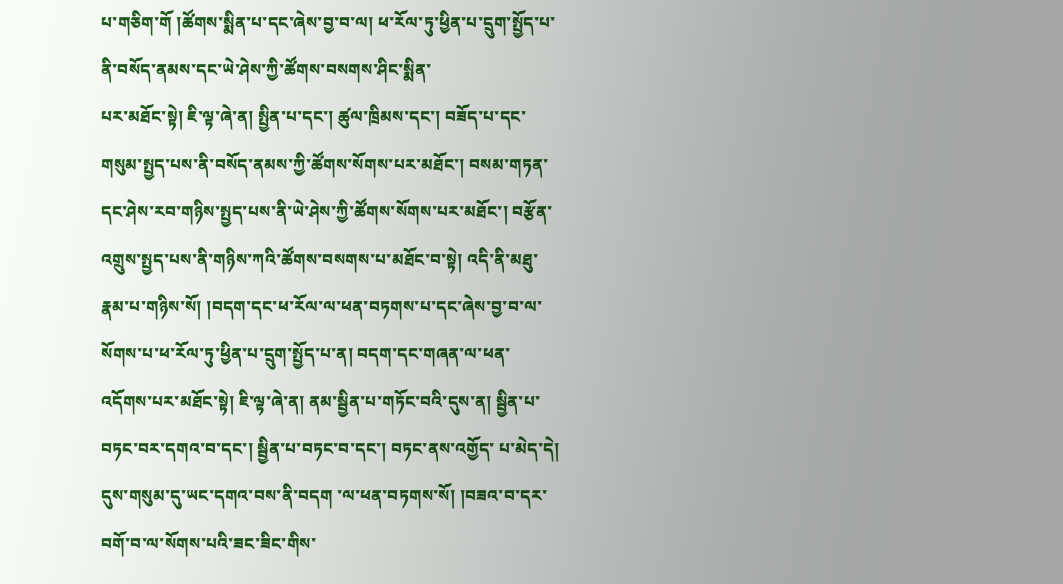པ་གཅིག་གོ །ཚོགས་སྨིན་པ་དང་ཞེས་བྱ་བ་ལ། ཕ་རོལ་ཏུ་ཕྱིན་པ་དྲུག་སྤྱོད་པ་ནི་བསོད་ནམས་དང་ཡེ་ཤེས་ཀྱི་ཚོགས་བསགས་ཤིང་སྨིན་
པར་མཐོང་སྟེ། ཇི་ལྟ་ཞེ་ན། སྤྱིན་པ་དང་། ཚུལ་ཁྲིམས་དང་། བཟོད་པ་དང་གསུམ་སྤྱད་པས་ནི་བསོད་ནམས་ཀྱི་ཚོགས་སོགས་པར་མཐོང་། བསམ་གཏན་དང་ཤེས་རབ་གཉིས་སྤྱད་པས་ནི་ཡེ་ཤེས་ཀྱི་ཚོགས་སོགས་པར་མཐོང་། བརྩོན་འགྲུས་སྤྱད་པས་ནི་གཉིས་ཀའི་ཚོགས་བསགས་པ་མཐོང་བ་སྟེ། འདི་ནི་མཐུ་རྣམ་པ་གཉིས་སོ། །བདག་དང་ཕ་རོལ་ལ་ཕན་བཏགས་པ་དང་ཞེས་བྱ་བ་ལ་སོགས་པ་ཕ་རོལ་ཏུ་ཕྱིན་པ་དྲུག་སྤྱོད་པ་ན། བདག་དང་གཞན་ལ་ཕན་འདོགས་པར་མཐོང་སྟེ། ཇི་ལྟ་ཞེ་ན། ནམ་སྦྱིན་པ་གཏོང་བའི་དུས་ན། སྦྱིན་པ་བཏང་བར་དགའ་བ་དང་། སྦྱིན་པ་བཏང་བ་དང་། བཏང་ནས་འགྱོད་ པ་མེད་དེ། དུས་གསུམ་དུ་ཡང་དགའ་བས་ནི་བདག ་ལ་ཕན་བཏགས་སོ། །བཟའ་བ་དར་བགོ་བ་ལ་སོགས་པའི་ཟང་ཟིང་གིས་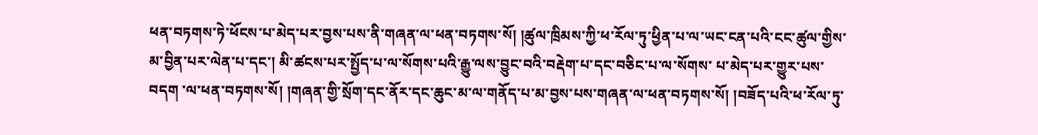ཕན་བཏགས་ཏེ་ཕོངས་པ་མེད་པར་བྱས་པས་ནི་གཞན་ལ་ཕན་བཏགས་སོ། །ཚུལ་ཁྲིམས་ཀྱི་ཕ་རོལ་ཏུ་ཕྱིན་པ་ལ་ཡང་ངན་པའི་ངང་ཚུལ་གྱིས་མ་བྱིན་པར་ལེན་པ་དང་། མི་ཚངས་པར་སྤྱོད་པ་ལ་སོགས་པའི་རྒྱུ་ལས་བྱུང་བའི་བརྡེག་པ་དང་བཅིང་པ་ལ་སོགས་ པ་མེད་པར་གྱུར་པས་བདག ་ལ་ཕན་བཏགས་སོ། །གཞན་གྱི་སྲོག་དང་ནོར་དང་ཆུང་མ་ལ་གནོད་པ་མ་བྱས་པས་གཞན་ལ་ཕན་བཏགས་སོ། །བཟོད་པའི་ཕ་རོལ་ཏུ་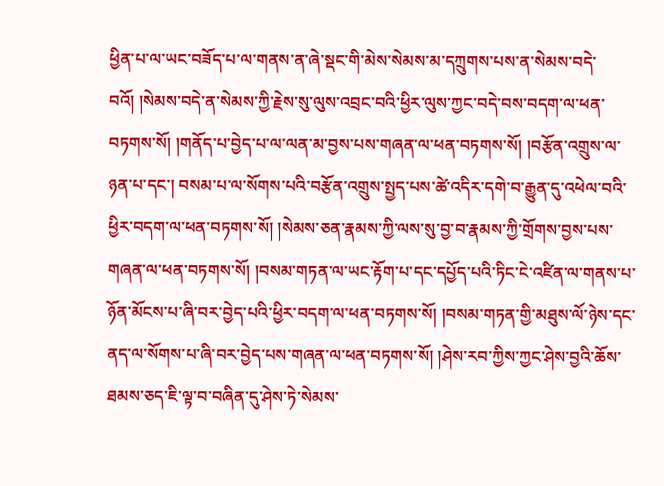ཕྱིན་པ་ལ་ཡང་བཟོད་པ་ལ་གནས་ན་ཞེ་སྡང་གི་མེས་སེམས་མ་དཀྲུགས་པས་ན་སེམས་བདེ་བའོ། །སེམས་བདེ་ན་སེམས་ཀྱི་རྗེས་སུ་ལུས་འབྲང་བའི་ཕྱིར་ལུས་ཀྱང་བདེ་བས་བདག་ལ་ཕན་བཏགས་སོ། །གནོད་པ་བྱེད་པ་ལ་ལན་མ་བྱས་པས་གཞན་ལ་ཕན་བཏགས་སོ། །བརྩོན་འགྲུས་ལ་ཉན་པ་དང་། བསམ་པ་ལ་སོགས་པའི་བརྩོན་འགྲུས་སྤྱད་པས་ཚེ་འདིར་དགེ་བ་རྒྱུན་དུ་འཕེལ་བའི་ཕྱིར་བདག་ལ་ཕན་བཏགས་སོ། །སེམས་ཅན་རྣམས་ཀྱི་ལས་སུ་བྱ་བ་རྣམས་ཀྱི་གྲོགས་བྱས་པས་གཞན་ལ་ཕན་བཏགས་སོ། །བསམ་གཏན་ལ་ཡང་རྟོག་པ་དང་དཔྱོད་པའི་ཏིང་ངེ་འཛིན་ལ་གནས་པ་ཉོན་མོངས་པ་ཞི་བར་བྱེད་པའི་ཕྱིར་བདག་ལ་ཕན་བཏགས་སོ། །བསམ་གཏན་གྱི་མཐུས་ལོ་ཉེས་དང་ནད་ལ་སོགས་པ་ཞི་བར་བྱེད་པས་གཞན་ལ་ཕན་བཏགས་སོ། །ཤེས་རབ་ཀྱིས་ཀྱང་ཤེས་བྱའི་ཆོས་ཐམས་ཅད་ཇི་ལྟ་བ་བཞིན་དུ་ཤེས་ཏེ་སེམས་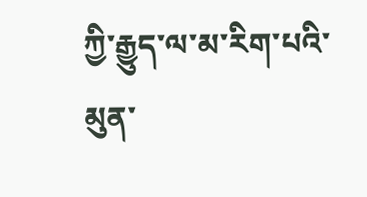ཀྱི་རྒྱུད་ལ་མ་རིག་པའི་མུན་